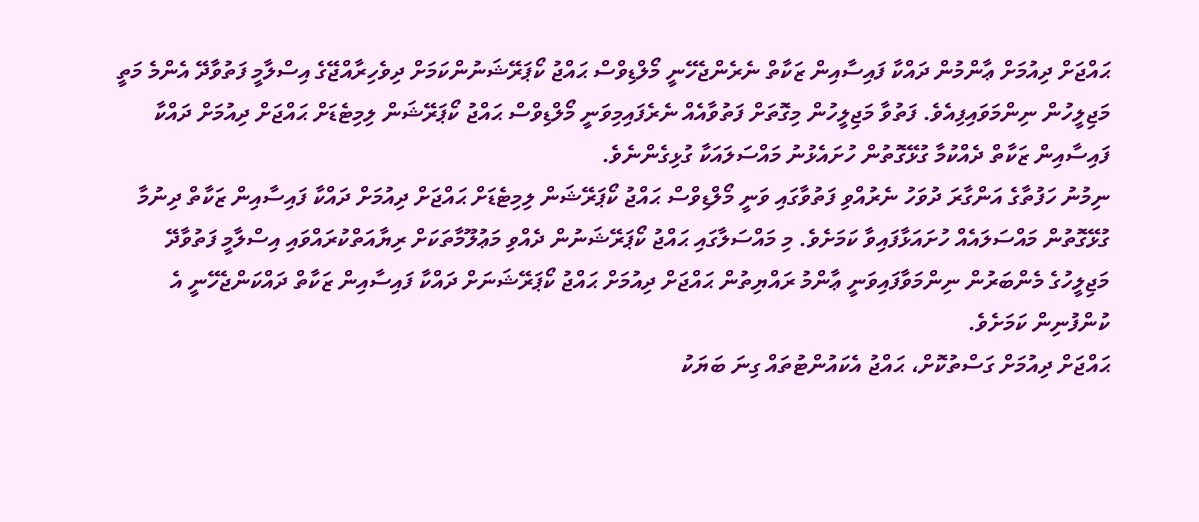ޙައްޖަށް ދިއުމަށް ޢާންމުން ދައްކާ ފައިސާއިން ޒަކާތް ނެރެންޖެހޭނީ މޯލްޑިވްސް ޙައްޖު ކޯޕަރޭޝަނުންކަމަށް ދިވެހިރާއްޖޭގެ އިސްލާމީ ފަތުވާދޭ އެންމެ މަތީ މަޖިލީހުން ނިންމަވައިފިއެވެ. ފަތުވާ މަޖިލީހުން މިގޮތަށް ފަތުވާއެއް ނެރެފައިމިވަނީ މޯލްޑިވްސް ޙައްޖު ކޯޕަރޭޝަން ލިމިޓެޑަށް ޙައްޖަށް ދިއުމަށް ދައްކާ ފައިސާއިން ޒަކާތް ދެއްކުމާ ގުޅޭގޮތުން ހުށައެޅުނު މައްސަލައަކާ ގުޅިގެންނެވެ.
ނިމުނު ހަފުތާގެ އަންގާރަ ދުވަހު ނެރުއްވި ފަތުވާގައި ވަނީ މޯލްޑިވްސް ޙައްޖު ކޯޕަރޭޝަން ލިމިޓެޑަށް ޙައްޖަށް ދިއުމަށް ދައްކާ ފައިސާއިން ޒަކާތް ދިނުމާ ގުޅޭގޮތުން މައްސަލައެއް ހުށައަޅާފައިވާ ކަމަށެވެ. މި މައްސަލާގައި ޙައްޖު ކޯޕަރޭޝަނުން ދެއްވި މަޢުލޫމާތަކަށް ރިޔާއަތްކުރައްވައި އިސްލާމީ ފަތުވާދޭ މަޖިލީހުގެ މެންބަރުން ނިންމަވާފައިވަނީ ޢާންމު ރައްޔިތުން ޙައްޖަށް ދިއުމަށް ޙައްޖު ކޯޕަރޭޝަނަށް ދައްކާ ފައިސާއިން ޒަކާތް ދައްކަންޖެހޭނީ އެ ކުންފުނިން ކަމަށެވެ.
ޙައްޖަށް ދިއުމަށް ގަސްތުކޮށް، ޙައްޖު އެކައުންޓުތައް ގިނަ ބަޔަކު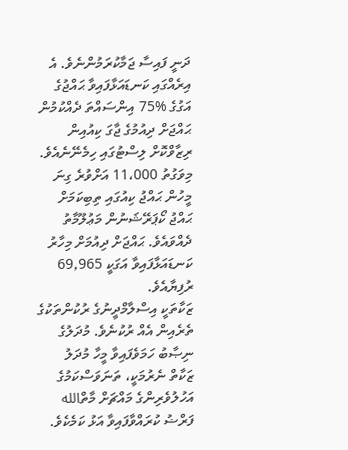ދަނީ ފައިސާ ޖަމާކުރަމުންނެވެ. އެ އިރެއްގައި ކަނޑައަޅާފައިވާ ޙައްޖުގެ އަގުގެ %75 އިންސައްތަ ދެއްކުމުން ޙައްޖަށް ދިއުމުގެ ޖާގަ ކިއުއިން ރިޒާވްކޮށް ލިސްޓުގައި ހިމެނޭނެއެވެ. މިވަގުތު 11،000 އަށްވުރެ ގިނަ މީހުން ޙައްޖު ކިއުގައި ތިބިކަމަށް ޙައްޖު ކޯޕަރޭޝަނުން މަޢުލޫމާތު ދެއްވައެވެ. ޙައްޖަށް ދިއުމަށް މިހާރު ކަނޑައަޅާފައިވާ އަގަކީ 69,965 ރުފިޔާއެވެ.
ޒަކާތަކީ އިސްލާމްދީނުގެ ރުކުންތަކުގެ ތެރެއިން އެއް ރުކުނެވެ. މުދަލުގެ ނިޞާބު ހަމަވެފައިވާ މީހާ މުދަލު ޒަކާތް ނެރުމަކީ، ތަނަވަސްކަމުގެ އަހުލުވެރިންގެ މައްޗަށް މާތްالله ފަރްޟު ކުރައްވާފައިވާ އަޅު ކަމެކެވެ.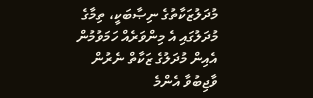މުދަލުޒަކާތުގެ ނިޞާބަކީ، ތިމާގެ މުދަލުގައި އެ މިންވަރެއް ހަމަވުމުން އެއިން މުދަލުގެ ޒަކާތް ނެރުން ވާޖިބުވާ އެންމެ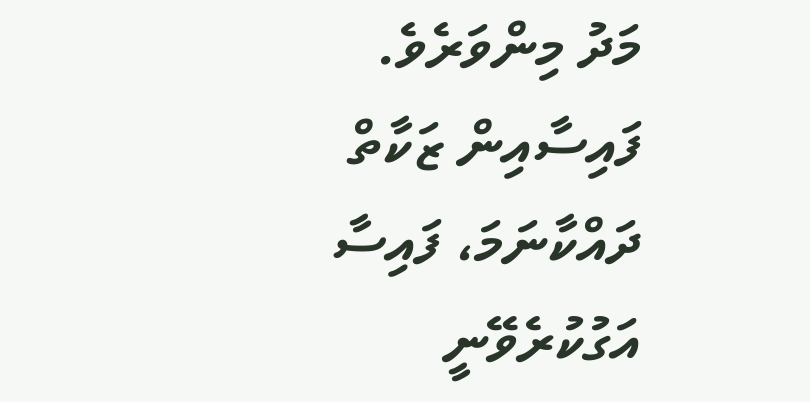މަދު މިންވަރެވެ. ފައިސާއިން ޒަކާތް ދައްކާނަމަ، ފައިސާ އަގުކުރެވޭނީ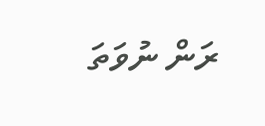ރަން ނުވަތަ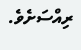ރިއްސަށެވެ.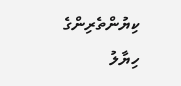ކިޔުންތެރިންގެ ހިޔާލު